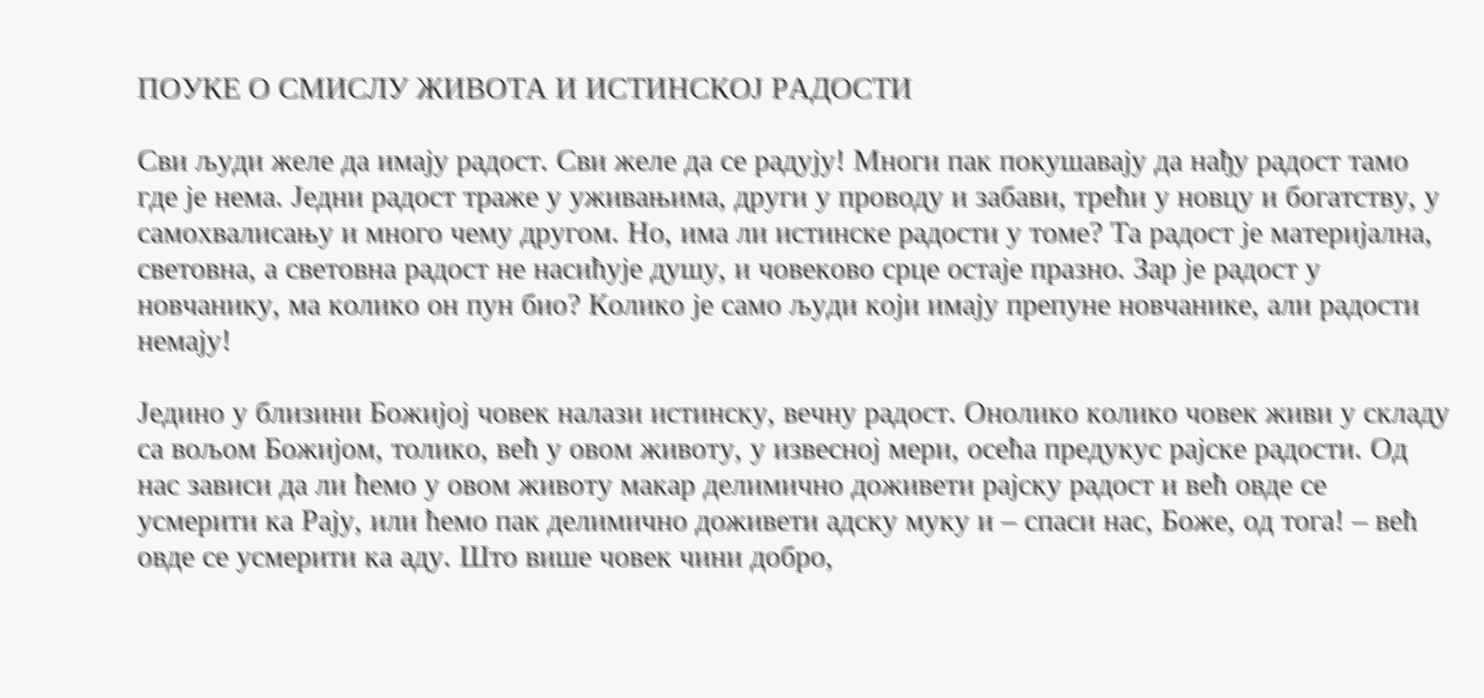ПОУКЕ О СМИСЛУ ЖИВОТА И ИСТИНСКОЈ РАДОСТИ

Сви људи желе да имају радост. Сви желе да се радују! Многи пак покушавају да нађу радост тамо где је нема. Једни радост траже у уживањима, други у проводу и забави, трећи у новцу и богатству, у самохвалисању и много чему другом. Но, има ли истинске радости у томе? Та радост је материјална, световна, а световна радост не насићује душу, и човеково срце остаје празно. Зар је радост у новчанику, ма колико он пун био? Колико је само људи који имају препуне новчанике, али радости немају!

Једино у близини Божијој човек налази истинску, вечну радост. Онолико колико човек живи у складу са вољом Божијом, толико, већ у овом животу, у извесној мери, осећа предукус рајске радости. Од нас зависи да ли ћемо у овом животу макар делимично доживети рајску радост и већ овде се усмерити ка Рају, или ћемо пак делимично доживети адску муку и – спаси нас, Боже, од тога! – већ овде се усмерити ка аду. Што више човек чини добро,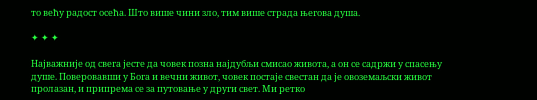то већу радост осећа. Што више чини зло, тим више страда његова душа.

✦ ✦ ✦

Најважније од свега јесте да човек позна најдубљи смисао живота, а он се садржи у спасењу душе. Поверовавши у Бога и вечни живот, човек постаје свестан да је овоземаљски живот пролазан, и припрема се за путовање у други свет. Ми ретко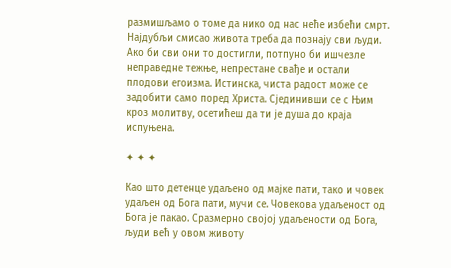размишљамо о томе да нико од нас неће избећи смрт. Најдубљи смисао живота треба да познају сви људи. Ако би сви они то достигли, потпуно би ишчезле неправедне тежње, непрестане свађе и остали плодови егоизма. Истинска, чиста радост може се задобити само поред Христа. Сјединивши се с Њим кроз молитву, осетићеш да ти је душа до краја испуњена.

✦ ✦ ✦

Као што детенце удаљено од мајке пати, тако и човек удаљен од Бога пати, мучи се. Човекова удаљеност од Бога је пакао. Сразмерно својој удаљености од Бога, људи већ у овом животу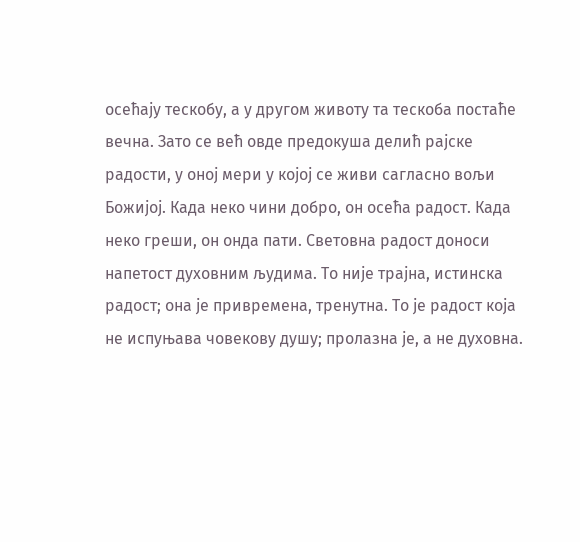осећају тескобу, а у другом животу та тескоба постаће вечна. Зато се већ овде предокуша делић рајске радости, у оној мери у којој се живи сагласно вољи Божијој. Када неко чини добро, он осећа радост. Када неко греши, он онда пати. Световна радост доноси напетост духовним људима. То није трајна, истинска радост; она је привремена, тренутна. То је радост која не испуњава човекову душу; пролазна је, а не духовна.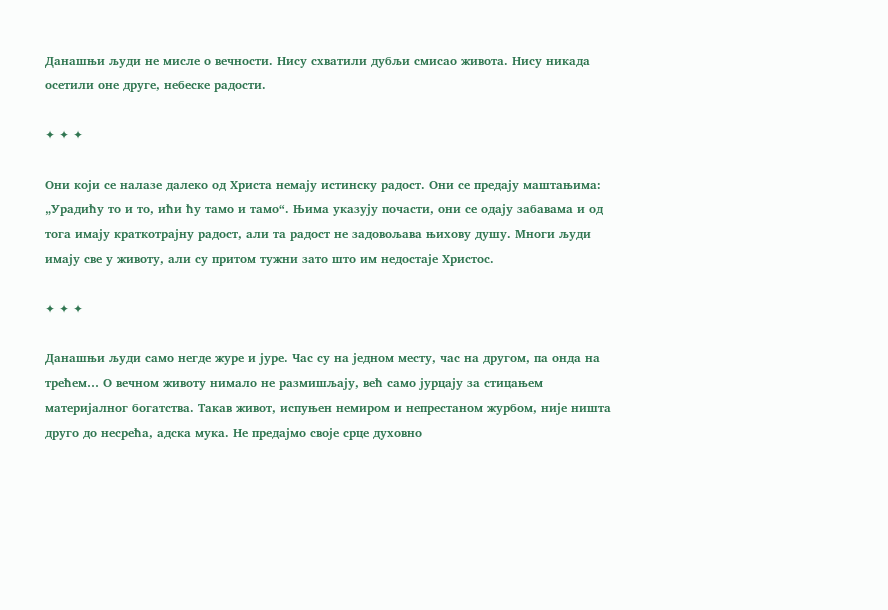Данашњи људи не мисле о вечности. Нису схватили дубљи смисао живота. Нису никада осетили оне друге, небеске радости.

✦ ✦ ✦

Они који се налазе далеко од Христа немају истинску радост. Они се предају маштањима: „Урадићу то и то, ићи ћу тамо и тамо“. Њима указују почасти, они се одају забавама и од тога имају краткотрајну радост, али та радост не задовољава њихову душу. Многи људи имају све у животу, али су притом тужни зато што им недостаје Христос.

✦ ✦ ✦

Данашњи људи само негде журе и јуре. Час су на једном месту, час на другом, па онда на трећем… О вечном животу нимало не размишљају, већ само јурцају за стицањем материјалног богатства. Такав живот, испуњен немиром и непрестаном журбом, није ништа друго до несрећа, адска мука. Не предајмо своје срце духовно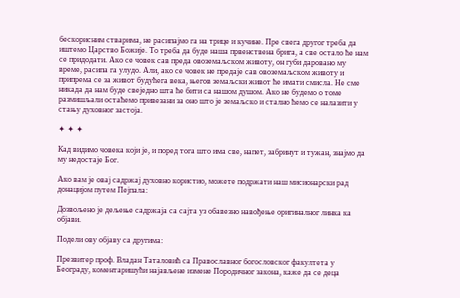бескорисним стварима, не расипајмо га на трице и кучине. Пре свега другог треба да иштемо Царство Божије. То треба да буде наша првенствена брига, а све остало ће нам се придодати. Ако се човек сав преда овоземаљском животу, он губи даровано му време, расипа га улудо. Али, ако се човек не предаје сав овоземаљском животу и припрема се за живот будућега века, његов земаљски живот ће имати смисла. Не сме никада да нам буде свеједно шта ће бити са нашом душом. Ако не будемо о томе размишљали остаћемо привезани за оно што је земаљско и стално ћемо се налазити у стању духовног застоја.

✦ ✦ ✦

Кад видимо човека који је, и поред тога што има све, напет, забринут и тужан, знајмо да му недостаје Бог.

Ако вам је овај садржај духовно користио, можете подржати наш мисионарски рад донацијом путем Пејпала:

Дозвољено је дељење садржаја са сајта уз обавезно навођење оригиналног линка ка објави.

Подели ову објаву са другима:

Презвитер проф. Владан Таталовић са Православног богословског факултета у Београду, коментаришући најављене измене Породичног закона, каже да се деца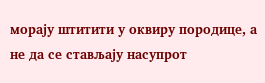морају штитити у оквиру породице, а не да се стављају насупрот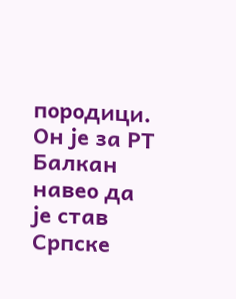породици. Он је за РТ Балкан навео да је став Српске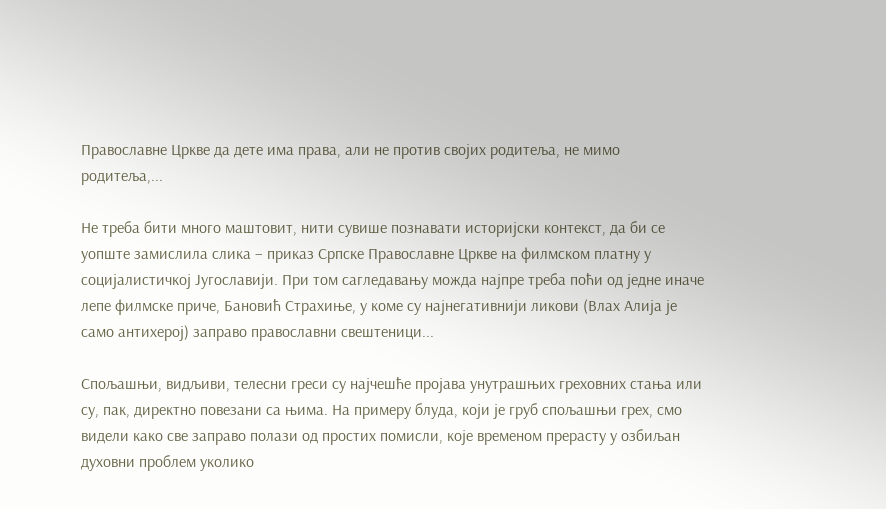Православне Цркве да дете има права, али не против својих родитеља, не мимо родитеља,...

Не треба бити много маштовит, нити сувише познавати историјски контекст, да би се уопште замислила слика – приказ Српске Православне Цркве на филмском платну у социјалистичкој Југославији. При том сагледавању можда најпре треба поћи од једне иначе лепе филмске приче, Бановић Страхиње, у коме су најнегативнији ликови (Влах Алија је само антихерој) заправо православни свештеници...

Спољашњи, видљиви, телесни греси су најчешће пројава унутрашњих греховних стања или су, пак, директно повезани са њима. На примеру блуда, који је груб спољашњи грех, смо видели како све заправо полази од простих помисли, које временом прерасту у озбиљан духовни проблем уколико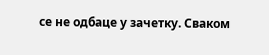се не одбаце у зачетку. Сваком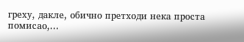греху, дакле, обично претходи нека проста помисао,...